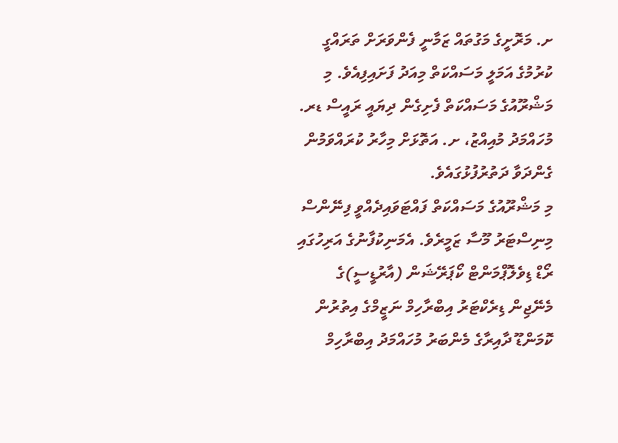ށ. މަރޮށީގެ މަގުތައް ޒަމާނީ ފެންވަރަށް ތަރައްގީ ކުރުމުގެ އަމަލީ މަސައްކަތް މިއަދު ފަށައިފިއެވެ. މި މަޝްރޫއުގެ މަސައްކަތް ފެށިގެން ދިޔައީ ރައީސް ޑރ. މުހައްމަދު މުއިއްޒު، ށ. އަތޮޅަށް މިހާރު ކުރައްވަމުން ގެންދަވާ ދަތުރުފުޅުގައެވެ.
މި މަޝްރޫއުގެ މަސައްކަތް ފައްޓަވައިދެއްވީ ފިނޭންސް މިނިސްޓަރު މޫސާ ޒަމީރެވެ. އެމަނިކުފާނުގެ އަރިހުގައި ރޯޑް ޑިވެލޮޕްމަންޓް ކޯޕަރޭޝަން (އާރުޑީސީ)ގެ މެނޭޖިން ޑިރެކްޓަރު އިބްރާހިމް ނަޒީމްގެ އިތުރުން ކޮމަންޑޫ ދާއިރާގެ މެންބަރު މުހައްމަދު އިބްރާހިމް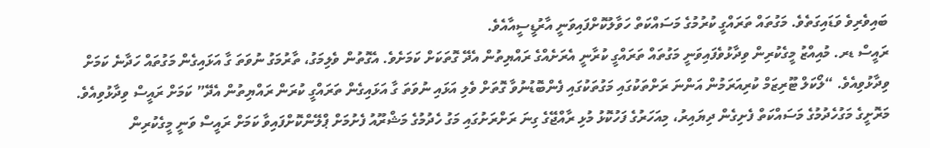ބައިވެރިވެ ވަޑައިގަތެވެ. މަގުތައް ތަރައްގީ ކުރުމުގެ މަސައްކަތް ހަވާލުކޮށްފައިވަނީ އާރުޑީސީއާއެވެ.
ރައީސް ޑރ. މުއިއްޒު މީގެކުރިން ވިދާޅުވެފައިވަނީ މަގުތައް ތަރައްގީ ކުރާނީ އެރަށެއްގެ ރައްޔިތުން އެދޭ ގޮތަކަށް ކަމަށެވެ. އެގޮތުން ވެލިމަގު، ތާރުމަގު ނުވަތަ ގާ އަޅައިގެން މަގުތައް ހަދާނެ ކަމަށް ވިދާޅުވިއެވެ. “ލޯކަލް ޓޫރިޒަމް ކުރިއަރަމުން އަންނަ ރަށްތަކުގައި މަގުތަކުގައި ފެންބޮޑުނުވާ ގޮތަށް ވެލި އަޅައި ނުވަތަ ގާ އަޅައިގެން ތަރައްގީ ކުރަން ރައްޔިތުން އެދޭ” ކަމަށް ރައީސް ވިދާޅުވިއެވެ.
މަރޮށީގެ މަގުހެދުމުގެ މަސައްކަތް ފެށިގެން ދިޔައިރު، މިއަހަރުގެ ފަހުކޮޅު މުޅި ރާއްޖޭގެ ގިނަ ރަށްރަށުގައި މަގު ހެދުމުގެ މަޝްރޫއު ފެށުމަށް ޕްލޭންކޮށްފައިވާ ކަމަށް ރައީސް ވަނީ މީގެކުރިން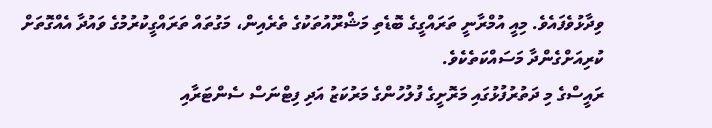ވިދާޅުވެފައެވެ. މިއީ އުމްރާނީ ތަރައްގީގެ ބޮޑެތި މަޝްރޫއުތަކުގެ ތެރެއިން، މަގުތައް ތަރައްގީކުރުމުގެ ވައުދާ އެއްގޮތަށް ކުރިއަށްގެންދާ މަސައްކަތެކެވެ.
ރައީސްގެ މި ދަތުރުފުޅުގައި މަރޮށީގެ ފުލުހުންގެ މަރުކަޒު އަދި ފިޓްނަސް ސެންޓަރާއި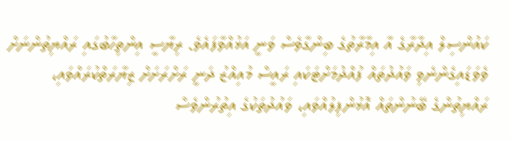ކައުންސިލް އިދާރާގެ އާ އިމާރާތުގެ ބިންގާވެސް ވަނީ އަޅުއްވާފައެވެ. ރިޔާސީ އިންތިހާބުގައި ރައްޔިތުންނަށް ވެވަޑައިގެންނެވި ވައުދުތައް ފުއްދުމަށްޓަކައި ރައީސް މުއިއްޒު ދަނީ ރަށްރަށަށް ޒިޔާރަތްކުރައްވައި، ރައްޔިތުންގެ ބޭނުންތައް އޮޅުންފިލުއްވައި، ވައުދުތަކުގެ އިތުރުންވެސް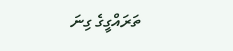ތަރައްގީގެ ގިނަ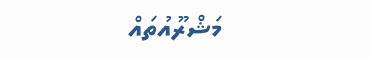މަޝްރޫއުތައް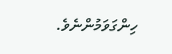ހިންގަވަމުންނެވެ.